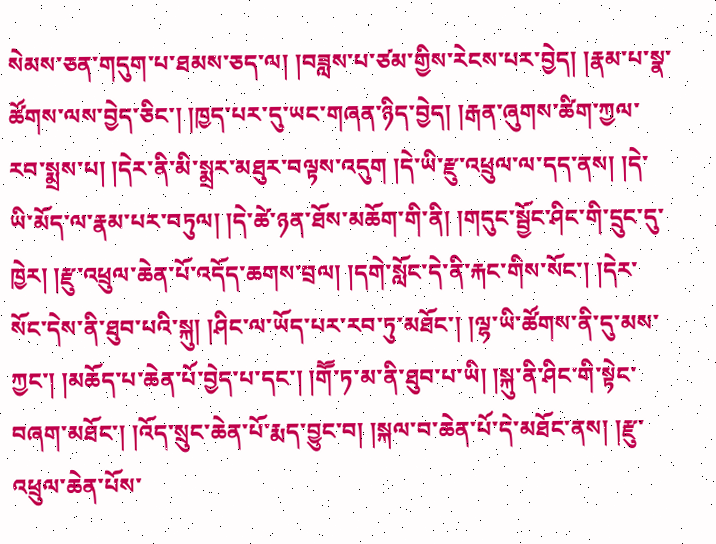སེམས་ཅན་གདུག་པ་ཐམས་ཅད་ལ། །བཟླས་པ་ཙམ་གྱིས་རེངས་པར་བྱེད། །རྣམ་པ་སྣ་ཚོགས་ལས་བྱེད་ཅིང་། །ཁྱད་པར་དུ་ཡང་གཞན་ཉིད་བྱེད། །རྒན་ཞུགས་ཚིག་ཀྱལ་རབ་སྨྲས་པ། །དེར་ནི་མི་སྨྲར་མཐུར་བལྟས་འདུག །དེ་ཡི་རྫུ་འཕྲུལ་ལ་དད་ནས། །དེ་ཡི་མོད་ལ་རྣམ་པར་བཏུལ། །དེ་ཚེ་ཉན་ཐོས་མཆོག་གི་ནི། །གདུང་སྦྱོང་ཤིང་གི་དྲུང་དུ་ཁྱེར། །རྫུ་འཕྲུལ་ཆེན་པོ་འདོད་ཆགས་བྲལ། །དགེ་སློང་དེ་ནི་རྐང་གིས་སོང་། །དེར་སོང་དེས་ནི་ཐུབ་པའི་སྐུ། །ཤིང་ལ་ཡོད་པར་རབ་ཏུ་མཐོང་། །ལྷ་ཡི་ཚོགས་ནི་དུ་མས་ཀྱང་། །མཆོད་པ་ཆེན་པོ་བྱེད་པ་དང་། །གཽ་ཏ་མ་ནི་ཐུབ་པ་ཡི། །སྐུ་ནི་ཤིང་གི་སྟེང་བཞག་མཐོང་། །འོད་སྲུང་ཆེན་པོ་རྨད་བྱུང་བ། །སྐལ་བ་ཆེན་པོ་དེ་མཐོང་ནས། །རྫུ་འཕྲུལ་ཆེན་པོས་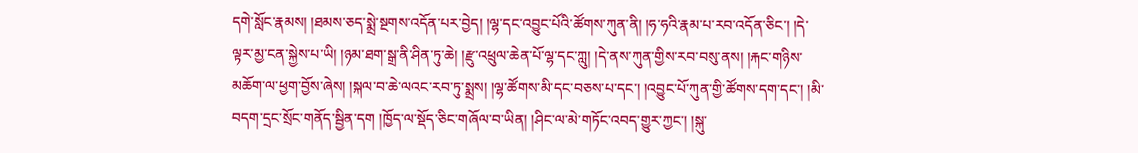དགེ་སློང་རྣམས། །ཐམས་ཅད་སྨྲེ་སྔགས་འདོན་པར་བྱེད། །ལྷ་དང་འབྱུང་པོའི་ཚོགས་ཀུན་ནི། །ཧ་ཧའི་རྣམ་པ་རབ་འདོན་ཅིང་། །དེ་ལྟར་མྱ་ངན་སྐྱེས་པ་ཡི། །ཉམ་ཐག་སྒྲ་ནི་ཤིན་ཏུ་ཆེ། །རྫུ་འཕྲུལ་ཆེན་པོ་ལྷ་དང་ཀླུ། །དེ་ནས་ཀུན་གྱིས་རབ་བསུ་ནས། །རྐང་གཉིས་མཆོག་ལ་ཕྱག་བྱོས་ཞེས། །སྐལ་བ་ཆེ་ལའང་རབ་ཏུ་སྨྲས། །ལྷ་ཚོགས་མི་དང་བཅས་པ་དང་། །འབྱུང་པོ་ཀུན་གྱི་ཚོགས་དག་དང་། །མི་བདག་དྲང་སྲོང་གནོད་སྦྱིན་དག །ཁྱོད་ལ་སྡོད་ཅིང་གཞོལ་བ་ཡིན། །ཤིང་ལ་མེ་གཏོང་འབད་གྱུར་ཀྱང་། །སྐུ་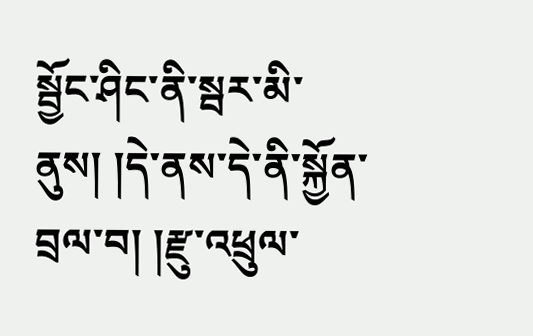སྦྱོང་ཤིང་ནི་སྦར་མི་ནུས། །དེ་ནས་དེ་ནི་སྐྱོན་བྲལ་བ། །རྫུ་འཕྲུལ་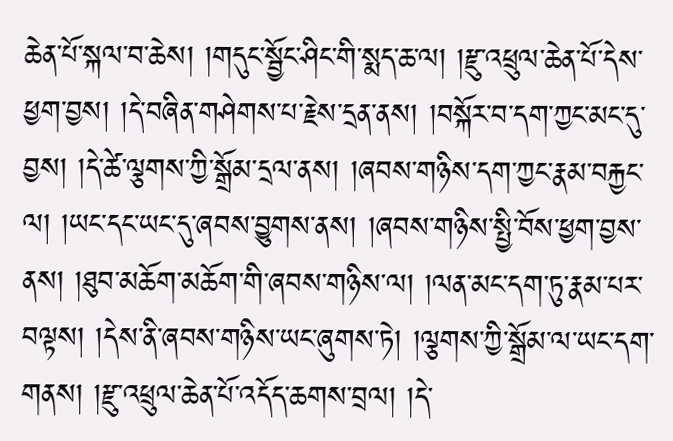ཆེན་པོ་སྐལ་བ་ཆེས། །གདུང་སྦྱོང་ཤིང་གི་སྨད་ཆ་ལ། །རྫུ་འཕྲུལ་ཆེན་པོ་དེས་ཕྱག་བྱས། །དེ་བཞིན་གཤེགས་པ་རྗེས་དྲན་ནས། །བསྐོར་བ་དག་ཀྱང་མང་དུ་བྱས། །དེ་ཚེ་ལྕགས་ཀྱི་སྒྲོམ་དྲལ་ནས། །ཞབས་གཉིས་དག་ཀྱང་རྣམ་བརྐྱང་ལ། །ཡང་དང་ཡང་དུ་ཞབས་བྱུགས་ནས། །ཞབས་གཉིས་སྤྱི་བོས་ཕྱག་བྱས་ནས། །ཐུབ་མཆོག་མཆོག་གི་ཞབས་གཉིས་ལ། །ལན་མང་དག་ཏུ་རྣམ་པར་བལྟས། །དེས་ནི་ཞབས་གཉིས་ཡང་ཞུགས་ཏེ། །ལྕགས་ཀྱི་སྒྲོམ་ལ་ཡང་དག་གནས། །རྫུ་འཕྲུལ་ཆེན་པོ་འདོད་ཆགས་བྲལ། །དེ་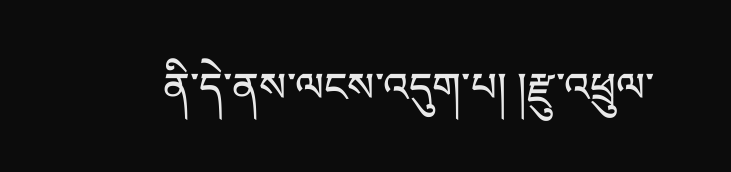ནི་དེ་ནས་ལངས་འདུག་པ། །རྫུ་འཕྲུལ་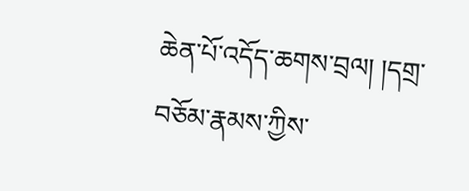ཆེན་པོ་འདོད་ཆགས་བྲལ། །དགྲ་བཅོམ་རྣམས་ཀྱིས་